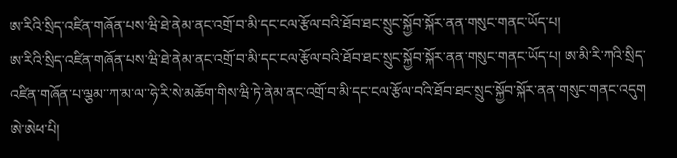ཨ་རིའི་སྲིད་འཛིན་གཞོན་པས་ཝི་ཐེ་ནེམ་ནང་འགྲོ་བ་མི་དང་ངལ་རྩོལ་བའི་ཐོབ་ཐང་སྲུང་སྐྱོབ་སྐོར་ནན་གསུང་གནང་ཡོད་པ།
ཨ་རིའི་སྲིད་འཛིན་གཞོན་པས་ཝི་ཐེ་ནེམ་ནང་འགྲོ་བ་མི་དང་ངལ་རྩོལ་བའི་ཐོབ་ཐང་སྲུང་སྐྱོབ་སྐོར་ནན་གསུང་གནང་ཡོད་པ། ཨ་མི་རི་ཀའི་སྲིད་འཛིན་གཞོན་པ་ལྕམ་་ཀ་མ་ལ་་ཧེ་རི་སེ་མཆོག་གིས་ཝི་ཏེ་ནེམ་ནང་འགྲོ་བ་མི་དང་ངལ་རྩོལ་བའི་ཐོབ་ཐང་སྲུང་སྐྱོབ་སྐོར་ནན་གསུང་གནང་འདུག
ཨེ་ཨེཕ་པི།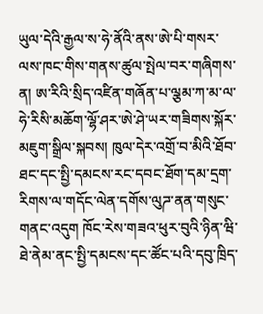ཡུལ་དེའི་རྒྱལ་ས་ཧེ་ནོའི་ནས་ཨེ་པི་གསར་ལས་ཁང་གིས་གནས་ཚུལ་སྤེལ་བར་གཞིགས་ན། ཨ་རིའི་སྲིད་འཛིན་གཞོན་པ་ལྕམ་ཀ་མ་ལ་ཧེ་རིསི་མཆོག་ལྷོ་ཤར་ཨེ་ཤེ་ཡར་གཟིགས་སྐོར་མཇུག་སྒྲིལ་སྐབས། ཁུལ་དེར་འགྲོ་བ་མིའི་ཐོབ་ཐང་དང་སྤྱི་དམངས་རང་དབང་ཐོག་དམ་དྲག་རིགས་ལ་གདོང་ལེན་དགོས་ལུཌ་ནན་གསུང་གནང་འདུག ཁོང་རེས་གཟའ་ཕུར་བུའི་ཉིན་ཝི་ཐེ་ནེམ་ནང་སྤྱི་དམངས་དང་ཚོང་པའི་དབུ་ཁྲིད་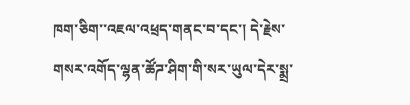ཁག་ཅིག་་འཇལ་འཕྲད་གནང་བ་དང་། དེ་རྗེས་གསར་འགོད་ལྷན་ཚོཌ་ཤིག་གི་སར་ཡུལ་དེར་སྨྲ་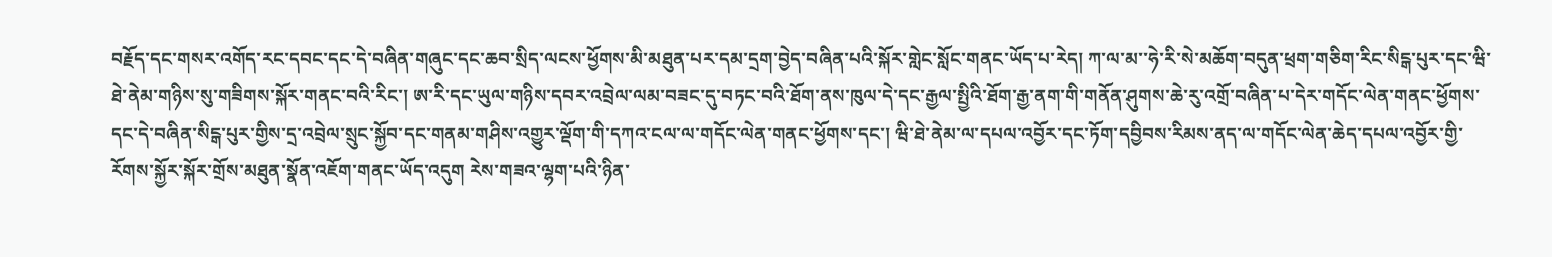བརྗོད་དང་གསར་འགོད་རང་དབང་དང་དེ་བཞིན་གཞུང་དང་ཆབ་སྲིད་ལངས་ཕྱོགས་མི་མཐུན་པར་དམ་དྲག་བྱེད་བཞིན་པའི་སྐོར་གླེང་སློང་གནང་ཡོད་པ་རེད། ཀ་ལ་མ་་ཧེ་རི་སེ་མཆོག་བདུན་ཕྲག་གཅིག་རིང་སིངྒ་པུར་དང་ཝི་ཐེ་ནེམ་གཉིས་སུ་གཟིགས་སྐོར་གནང་བའི་རིང་། ཨ་རི་དང་ཡུལ་གཉིས་དབར་འབྲེལ་ལམ་བཟང་དུ་བཏང་བའི་ཐོག་ནས་ཁུལ་དེ་དང་རྒྱལ་སྤྱིའི་ཐོག་རྒྱ་ནག་གི་གནོན་ཤུགས་ཆེ་རུ་འགྲོ་བཞིན་པ་དེར་གདོང་ལེན་གནང་ཕྱོགས་དང་དེ་བཞིན་སིངྒ་པུར་གྱིས་དྲ་འབྲེལ་སྲུང་སྐྱོབ་དང་གནམ་གཤིས་འགྱུར་ལྡོག་གི་དཀའ་ངལ་ལ་གདོང་ལེན་གནང་ཕྱོགས་དང་། ཝི་ཐེ་ནེམ་ལ་དཔལ་འབྱོར་དང་ཏོག་དབྱིབས་རིམས་ནད་ལ་གདོང་ལེན་ཆེད་དཔལ་འབྱོར་གྱི་རོགས་སྐྱོར་སྐོར་གྲོས་མཐུན་སྣོན་འཇོག་གནང་ཡོད་འདུག རེས་གཟའ་ལྷག་པའི་ཉིན་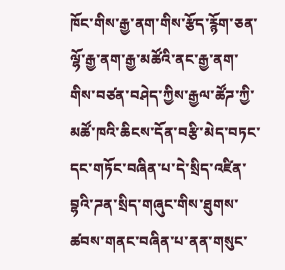ཁོང་གིས་རྒྱ་ནག་གིས་རྩོད་རྙོག་ཅན་ལྷོ་རྒྱ་ནག་རྒྱ་མཚོའི་ནང་རྒྱ་ནག་གིས་བཙན་བཤེད་ཀྱིས་རྒྱལ་ཚོཌ་ཀྱི་མཚོ་ཁའི་ཆིངས་དོན་བརྩི་མེད་བཏང་དང་གཏོང་བཞིན་པ་དེ་སྲིད་འཛིན་བྷའི་ཌན་སྲིད་གཞུང་གིས་ཐུགས་ཚབས་གནང་བཞིན་པ་ནན་གསུང་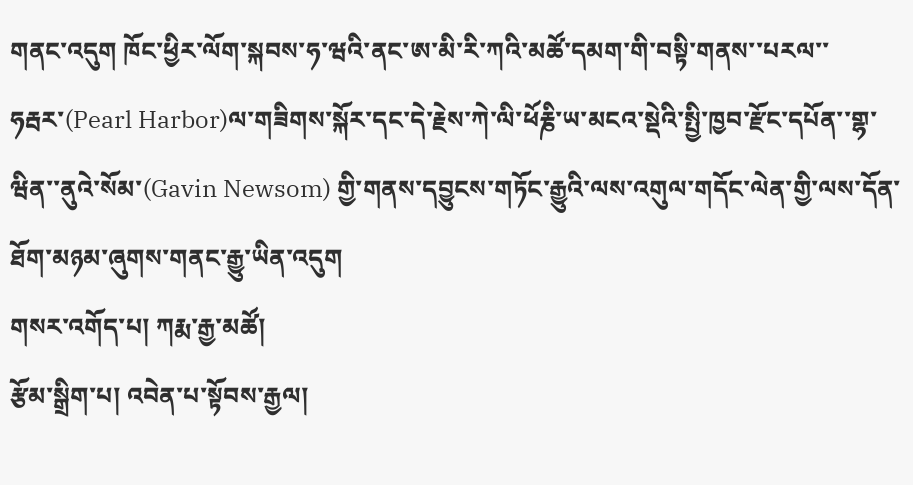གནང་འདུག ཁོང་ཕྱིར་ལོག་སྐབས་ཧ་ཝའི་ནང་ཨ་མི་རི་ཀའི་མཚོ་དམག་གི་བསྟི་གནས་་པརལ་་ཧརྦར་(Pearl Harbor)ལ་གཟིགས་སྐོར་དང་དེ་རྗེས་ཀེ་ལི་ཕོརྞི་ཡ་མངའ་སྡེའི་སྤྱི་ཁྱབ་རྫོང་དཔོན་་གྷ་ཝིན་་ནུའེ་སོམ་(Gavin Newsom) གྱི་གནས་དབྱུངས་གཏོང་རྒྱུའི་ལས་འགུལ་གདོང་ལེན་གྱི་ལས་དོན་ཐོག་མཉམ་ཞུགས་གནང་རྒྱུ་ཡིན་འདུག
གསར་འགོད་པ། ཀརྨ་རྒྱ་མཚོ།
རྩོམ་སྒྲིག་པ། འབེན་པ་སྟོབས་རྒྱལ།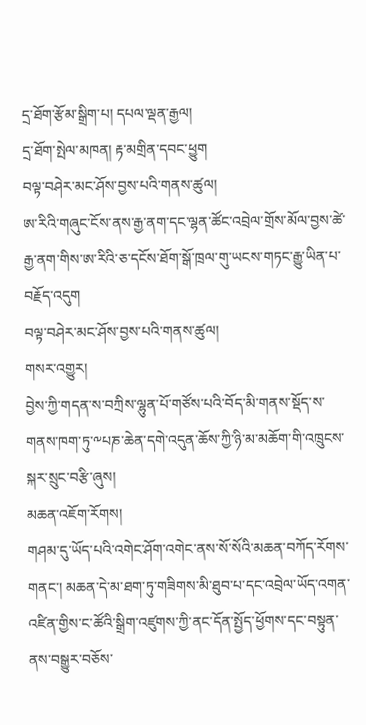དྲ་ཐོག་རྩོམ་སྒྲིག་པ། དཔལ་ལྡན་རྒྱལ།
དྲ་ཐོག་སྤེལ་མཁན། རྟ་མགྲིན་དབང་ཕྱུག
བལྟ་བཤེར་མང་ཤོས་བྱས་པའི་གནས་ཚུལ།
ཨ་རིའི་གཞུང་ངོས་ནས་རྒྱ་ནག་དང་ལྷན་ཚོང་འབྲེལ་གྲོས་མོལ་བྱས་ཚེ་རྒྱ་ནག་གིས་ཨ་རིའི་ཅ་དངོས་ཐོག་སྒོ་ཁྲལ་གུ་ཡངས་གཏང་རྒྱུ་ཡིན་པ་བརྗོད་འདུག
བལྟ་བཤེར་མང་ཤོས་བྱས་པའི་གནས་ཚུལ།
གསར་འགྱུར།
བྱེས་ཀྱི་གདན་ས་བཀྲིས་ལྷུན་པོ་གཙོས་པའི་བོད་མི་གནས་སྡོད་ས་གནས་ཁག་ཏུ་༸པཎ་ཆེན་དགེ་འདུན་ཆོས་ཀྱི་ཉི་མ་མཆོག་གི་འཁྲུངས་སྐར་སྲུང་བརྩི་ཞུས།
མཆན་འཇོག་རོགས།
གཤམ་དུ་ཡོད་པའི་འགེང་ཤོག་འགེང་ནས་སོ་སོའི་མཆན་བཀོད་རོགས་གནང་། མཆན་དེ་མ་ཐག་ཏུ་གཟིགས་མི་ཐུབ་པ་དང་འབྲེལ་ཡོད་འགན་འཛིན་གྱིས་ང་ཚོའི་སྒྲིག་འཛུགས་ཀྱི་ནང་དོན་སྤྱོད་ཕྱོགས་དང་བསྟུན་ནས་བསྒྱུར་བཅོས་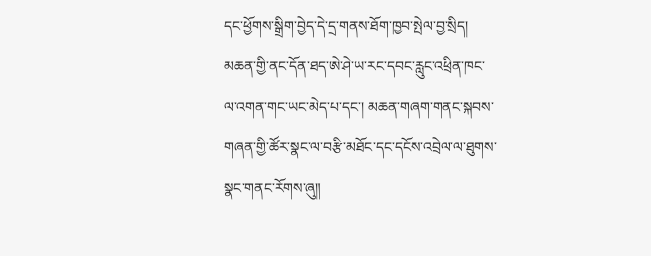དང་ཕྱོགས་སྒྲིག་བྱེད་དེ་དྲ་གནས་ཐོག་ཁྱབ་སྤེལ་བྱ་སྲིད། མཆན་གྱི་ནང་དོན་ཐད་ཨེ་ཤེ་ཡ་རང་དབང་རླུང་འཕྲིན་ཁང་ལ་འགན་གང་ཡང་མེད་པ་དང་། མཆན་གཞག་གནང་སྐབས་གཞན་གྱི་ཚོར་སྣང་ལ་བརྩི་མཐོང་དང་དངོས་འབྲེལ་ལ་ཐུགས་སྣང་གནང་རོགས་ཞུ༎